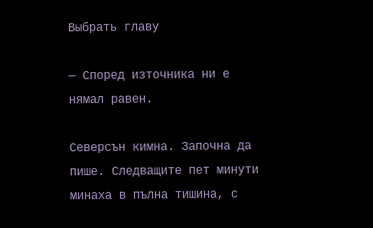Выбрать главу

— Според източника ни е нямал равен.

Северсън кимна. Започна да пише. Следващите пет минути минаха в пълна тишина, с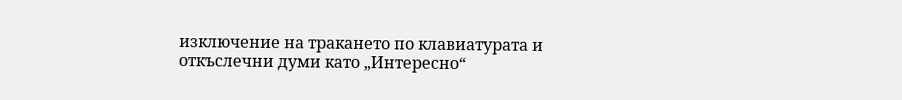изключение на тракането по клавиатурата и откъслечни думи като „Интересно“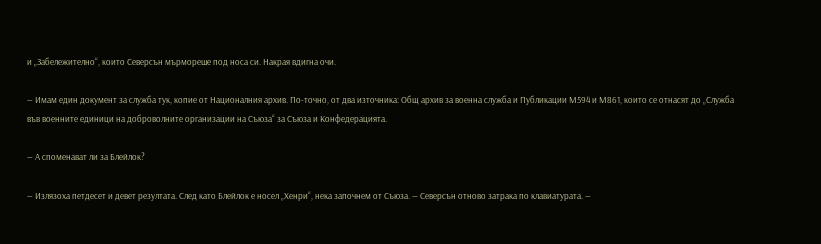и „Забележително“, които Северсън мърмореше под носа си. Накрая вдигна очи.

— Имам един документ за служба тук, копие от Националния архив. По-точно, от два източника: Общ архив за военна служба и Публикации М594 и М861, които се отнасят до „Служба във военните единици на доброволните организации на Съюза“ за Съюза и Конфедерацията.

— А споменават ли за Блейлок?

— Излязоха петдесет и девет резултата. След като Блейлок е носел „Хенри“, нека започнем от Съюза. — Северсън отново затрака по клавиатурата. —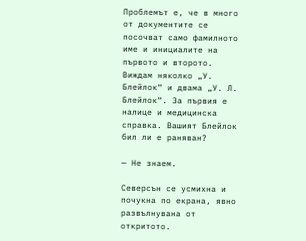Проблемът е, че в много от документите се посочват само фамилното име и инициалите на първото и второто. Виждам няколко „У. Блейлок“ и двама „У. Л. Блейлок“. За първия е налице и медицинска справка. Вашият Блейлок бил ли е раняван?

— Не знаем.

Северсън се усмихна и почукна по екрана, явно развълнувана от откритото.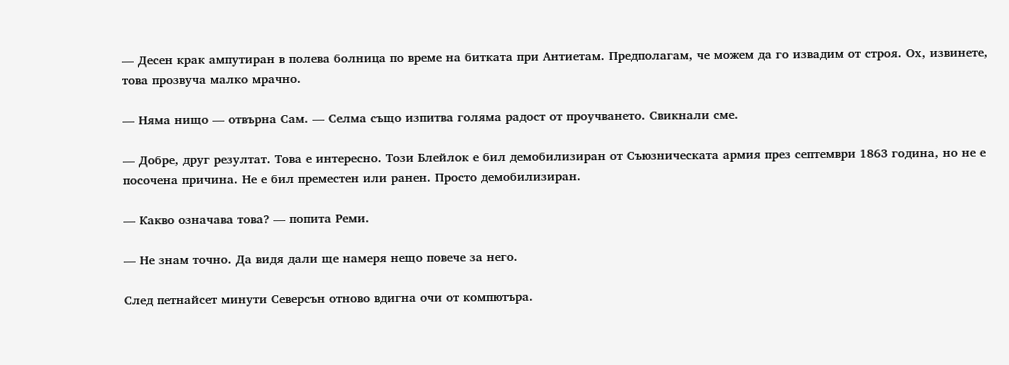— Десен крак ампутиран в полева болница по време на битката при Антиетам. Предполагам, че можем да го извадим от строя. Ох, извинете, това прозвуча малко мрачно.

— Няма нищо — отвърна Сам. — Селма също изпитва голяма радост от проучването. Свикнали сме.

— Добре, друг резултат. Това е интересно. Този Блейлок е бил демобилизиран от Съюзническата армия през септември 1863 година, но не е посочена причина. Не е бил преместен или ранен. Просто демобилизиран.

— Какво означава това? — попита Реми.

— Не знам точно. Да видя дали ще намеря нещо повече за него.

След петнайсет минути Северсън отново вдигна очи от компютъра.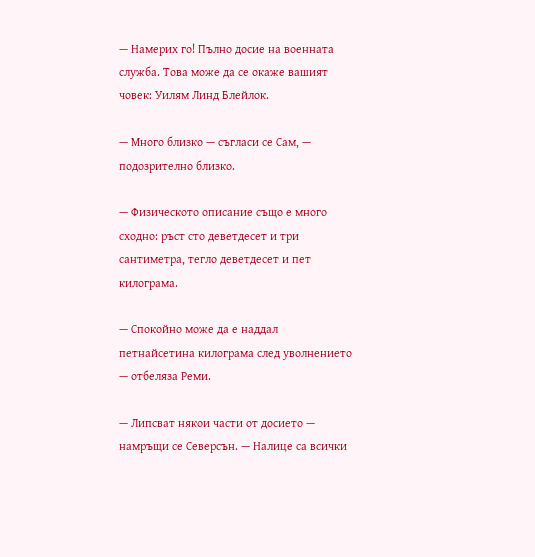— Намерих го! Пълно досие на военната служба. Това може да се окаже вашият човек: Уилям Линд Блейлок.

— Много близко — съгласи се Сам, — подозрително близко.

— Физическото описание също е много сходно: ръст сто деветдесет и три сантиметра, тегло деветдесет и пет килограма.

— Спокойно може да е наддал петнайсетина килограма след уволнението — отбеляза Реми.

— Липсват някои части от досието — намръщи се Северсън. — Налице са всички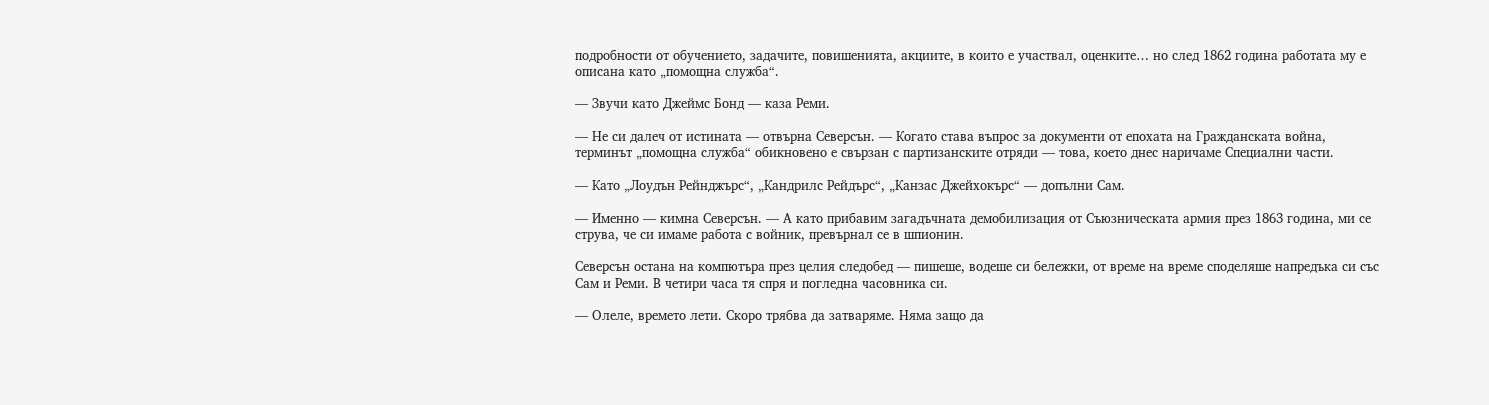подробности от обучението, задачите, повишенията, акциите, в които е участвал, оценките… но след 1862 година работата му е описана като „помощна служба“.

— Звучи като Джеймс Бонд — каза Реми.

— Не си далеч от истината — отвърна Северсън. — Когато става въпрос за документи от епохата на Гражданската война, терминът „помощна служба“ обикновено е свързан с партизанските отряди — това, което днес наричаме Специални части.

— Като „Лоудън Рейнджърс“, „Кандрилс Рейдърс“, „Канзас Джейхокърс“ — допълни Сам.

— Именно — кимна Северсън. — А като прибавим загадъчната демобилизация от Съюзническата армия през 1863 година, ми се струва, че си имаме работа с войник, превърнал се в шпионин.

Северсън остана на компютъра през целия следобед — пишеше, водеше си бележки, от време на време споделяше напредъка си със Сам и Реми. В четири часа тя спря и погледна часовника си.

— Олеле, времето лети. Скоро трябва да затваряме. Няма защо да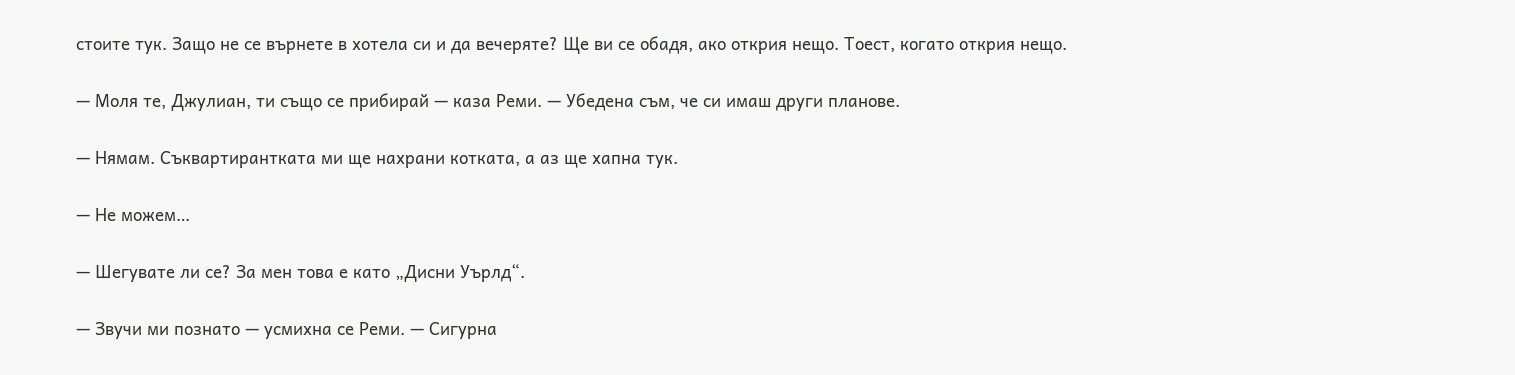стоите тук. Защо не се върнете в хотела си и да вечеряте? Ще ви се обадя, ако открия нещо. Тоест, когато открия нещо.

— Моля те, Джулиан, ти също се прибирай — каза Реми. — Убедена съм, че си имаш други планове.

— Нямам. Съквартирантката ми ще нахрани котката, а аз ще хапна тук.

— Не можем…

— Шегувате ли се? За мен това е като „Дисни Уърлд“.

— Звучи ми познато — усмихна се Реми. — Сигурна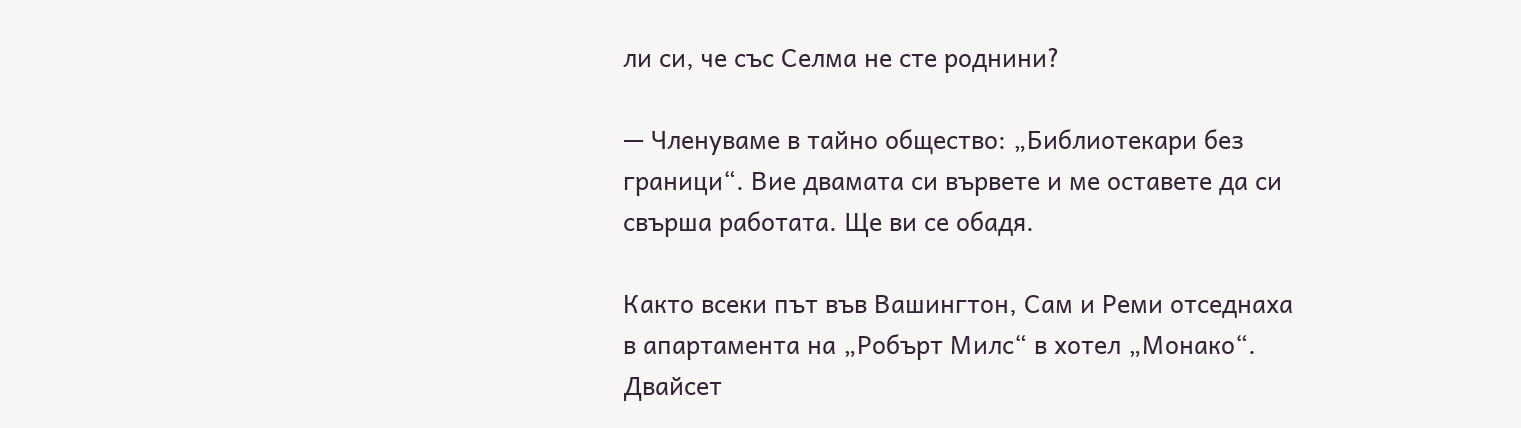ли си, че със Селма не сте роднини?

— Членуваме в тайно общество: „Библиотекари без граници“. Вие двамата си вървете и ме оставете да си свърша работата. Ще ви се обадя.

Както всеки път във Вашингтон, Сам и Реми отседнаха в апартамента на „Робърт Милс“ в хотел „Монако“. Двайсет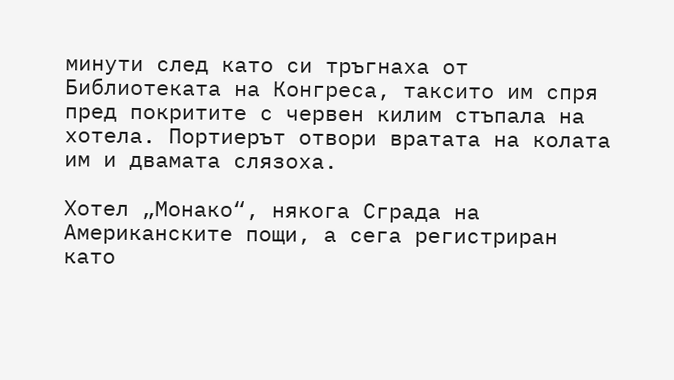минути след като си тръгнаха от Библиотеката на Конгреса, таксито им спря пред покритите с червен килим стъпала на хотела. Портиерът отвори вратата на колата им и двамата слязоха.

Хотел „Монако“, някога Сграда на Американските пощи, а сега регистриран като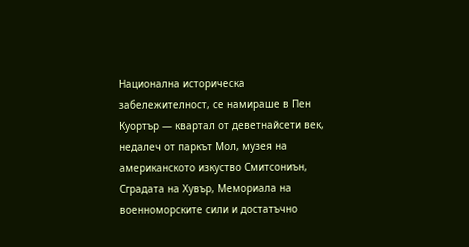Национална историческа забележителност, се намираше в Пен Куортър — квартал от деветнайсети век, недалеч от паркът Мол, музея на американското изкуство Смитсониън, Сградата на Хувър, Мемориала на военноморските сили и достатъчно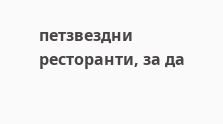петзвездни ресторанти, за да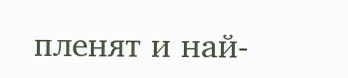пленят и най-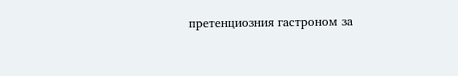претенциозния гастроном за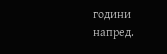години напред.